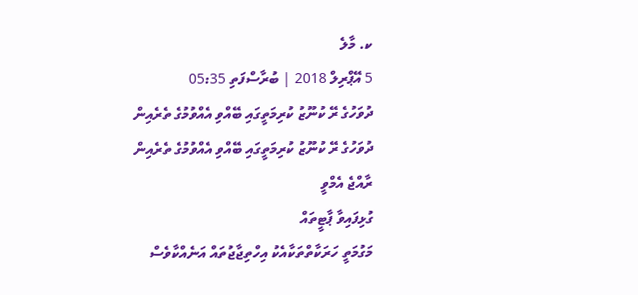ކ. މާލެ
5 އޭޕްރިލް 2018 | ބުރާސްފަތި 05:35
ދުވަހުގެ ރޭ ކުނޫޒު ކުރިމަތީގައި ބޭއްވި އެއްވުމުގެ ތެރެއިން
ދުވަހުގެ ރޭ ކުނޫޒު ކުރިމަތީގައި ބޭއްވި އެއްވުމުގެ ތެރެއިން
ރާއްޖެ އެމްވީ
ގުޅިފައިވާ ޕާޓީތައް
މަގުމަތީ ހަރަކާތްތަކާއެކު އިހްތިޖާޖުތައް އަނެއްކާވެސް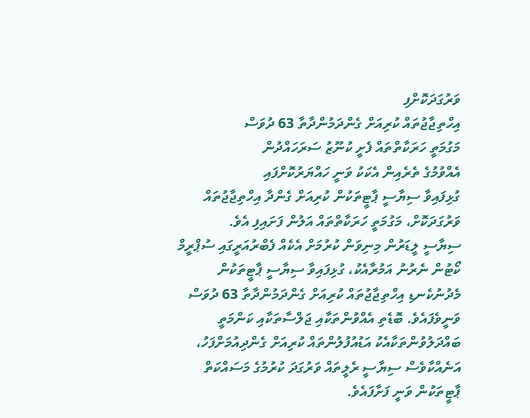ވަރުގަދަކޮށްފި
އިހްތިޖާޖުތައް ކުރިއަށް ގެންދަމުންދާތާ 63 ދުވަސް
މަގުމަތީ ހަރަކާތްތައް ފެށީ ކުނޫޒު ސަރަހައްދުން
އެއްވުމުގެ ތެރެއިން އެކަކު ވަނީ ހައްޔަރުކޮށްފައި
ގުޅިފައިވާ ސިޔާސީ ޕާޓީތަކުން ކުރިއަށް ގެންދާ އިހްތިޖާޖުތައް ވަރުގަދަކޮށް، މަގުމަތީ ހަރަކާތްތައް އަލުން ފަށައިފި އެވެ.
ސިޔާސީ ލީޑަރުން މިނިވަން ކުރުމަށް އެކެއް ފެބްރުއަރީގައި ސުޕްރީމް ކޯޓުން ނެރުނު އަމުރާއެކު، ގުޅިފައިވާ ސިޔާސީ ޕާޓީތަކުން މެދުނުކެނޑި އިހްތިޖާޖުތައް ކުރިއަށް ގެންދަމުންދާތާ 63 ދުވަސް ވަނީވެފައެވެ. ބޮޑެތި އެއްވުންތަކާއި ޖަލްސާތަކާއި ކަންމަތީ ބައްދަލުވުންތަކާއެކު އަޑުއުފުލުންތައް ކުރިއަށް ގެންދިއުމަށްފަހު، އަނެއްކާވެސް ސިޔާސީ ރެލީތައް ވަރުގަދަ ކުރުމުގެ މަސައްކަތް ޕާޓީތަކުން ވަނީ ފަށާފައެވެ.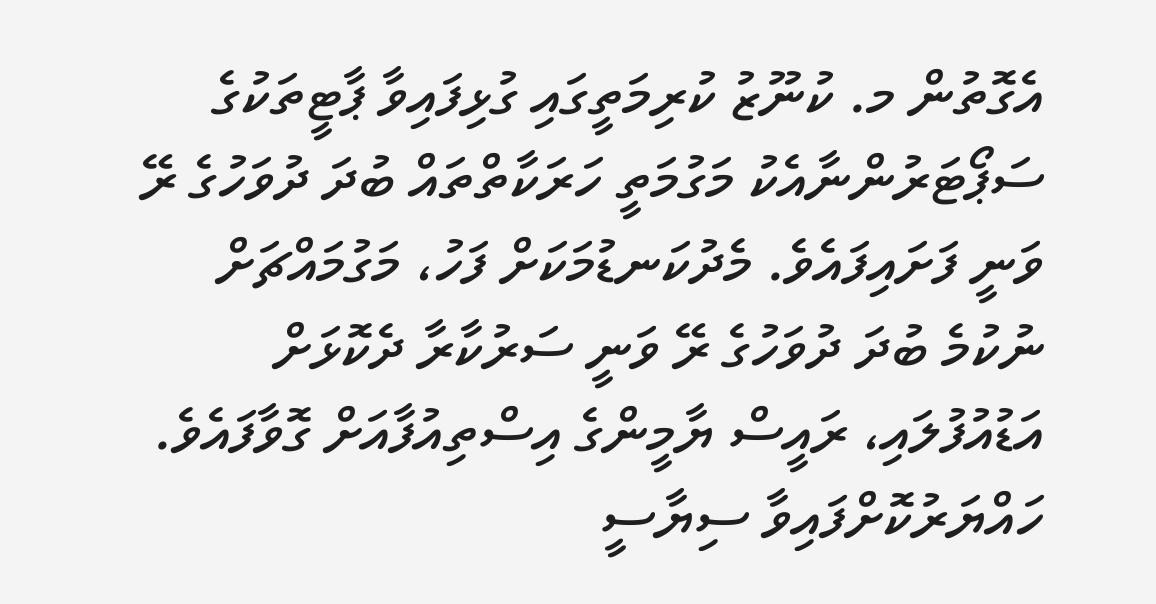އެގޮތުން މ. ކުނޫޒު ކުރިމަތީގައި ގުޅިފައިވާ ޕާޓީތަކުގެ ސަޕޯޓަރުންނާއެކު މަގުމަތީ ހަރަކާތްތައް ބުދަ ދުވަހުގެ ރޭ ވަނީ ފަށައިފައެވެ. މެދުކަނޑުމަކަށް ފަހު، މަގުމައްޗަށް ނުކުމެ ބުދަ ދުވަހުގެ ރޭ ވަނީ ސަރުކާރާ ދެކޮޅަށް އަޑުއުފުލައި، ރައީސް ޔާމީންގެ އިސްތިއުފާއަށް ގޮވާފައެވެ. ހައްޔަރުކޮށްފައިވާ ސިޔާސީ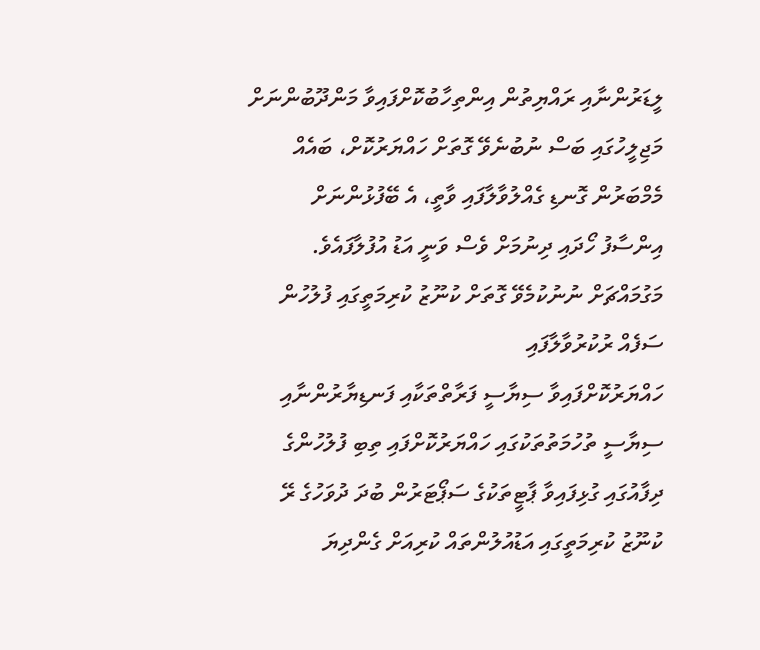ލީޑަރުންނާއި ރައްޔިތުން އިންތިހާބުކޮށްފައިވާ މަންދޫބުންނަށް މަޖިލީހުގައި ބަސް ނުބުނެވޭ ގޮތަށް ހައްޔަރުކޮށް، ބައެއް މެމްބަރުން ގޮނޑި ގެއްލުވާލާފައި ވާތީ، އެ ބޭފުޅުންނަށް އިންސާފު ހޯދައި ދިނުމަށް ވެސް ވަނީ އަޑު އުފުލާފައެވެ.
މަގުމައްޗަށް ނުނުކުމެވޭ ގޮތަށް ކުނޫޒު ކުރިމަތީގައި ފުލުހުން ސަފެއް ރުކުރުވާލާފައި
ހައްޔަރުކޮށްފައިވާ ސިޔާސީ ފަރާތްތަކާއި ފަނޑިޔާރުންނާއި ސިޔާސީ ތުހުމަތުތަކުގައި ހައްޔަރުކޮށްފައި ތިބި ފުލުހުންގެ ދިފާއުގައި ގުޅިފައިވާ ޕާޓީތަކުގެ ސަޕޯޓަރުން ބުދަ ދުވަހުގެ ރޭ ކުނޫޒު ކުރިމަތީގައި އަޑުއުލުންތައް ކުރިއަށް ގެންދިޔަ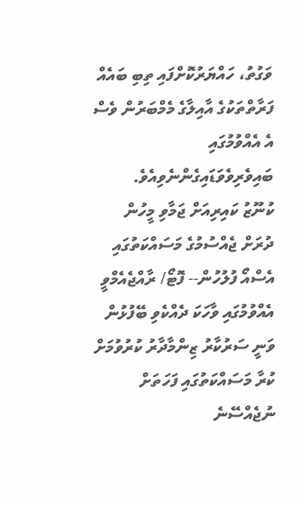ވަގުތު، ހައްޔަރުކޮށްފައި ތިބި ބައެއް ފަރާތްތަކުގެ އާއިލާގެ މެމްބަރުން ވެސް އެ އެއްވުމުގައި ބައިވެރިވެވަޑައިގެންނެވިއެވެ.
ކުނޫޒު ކައިރިއަށް ޖަމާވި މީހުން ދުރަށް ޖެއްސުމުގެ މަސައްކަތުގައި އެސްއޯ ފުލުހުން-- ފޮޓޯ/ ރާއްޖެއެމްވީ
އެއްވުމުގައި ވާހަކަ ދެއްކެވި ބޭފުޅުން ވަނީ ސަރުކާރު ޒިންމާދާރު ކުރުވުމަށް ކުރާ މަސައްކަތުގައި ފަހަތަށް ނުޖެއްސޭނެ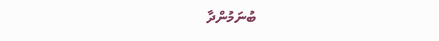ބުނަމުންދާ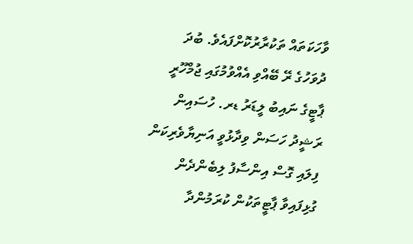ވާހަކަތައް ތަކުރާރުކޮށްފައެވެ. ބުދަ ދުވަހުގެ ރޭ ބޭއްވި އެއްވުމުގައި ޖުމްހޫރީ ޕާޓީގެ ނައިބު ލީޑަރު ޑރ. ހުސައިން ރަޝީދު ހަސަން ވިދާޅުވީ އަނިޔާވެރިކަން ފިލައި ގޮސް އިންސާފު ލިބެންދެން ގުޅިފައިވާ ޕާޓީތަކުން ކުރަމުންދާ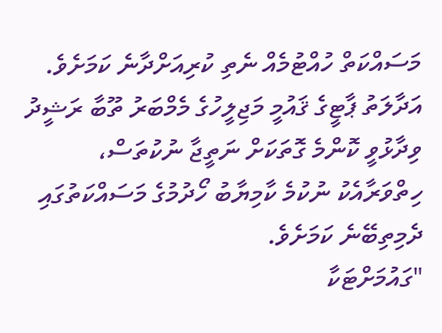މަސައްކަތް ހުއްޓުމެއް ނެތި ކުރިއަށްދާނެ ކަމަށެވެ.
އަދާލަތު ޕާޓީގެ ޤައުމީ މަޖިލީހުގެ މެމްބަރު ތޫބާ ރަޝީދު ވިދާޅުވީ ކޮންމެ ގޮތަކަށް ނަތީޖާ ނުކުތަސް، ހިތްވަރާއެކު ނުކުމެ ކާމިޔާބު ހޯދުމުގެ މަސައްކަތުގައި ދެމިތިބޭނެ ކަމަށެވެ.
"ގައުމަށްޓަކާ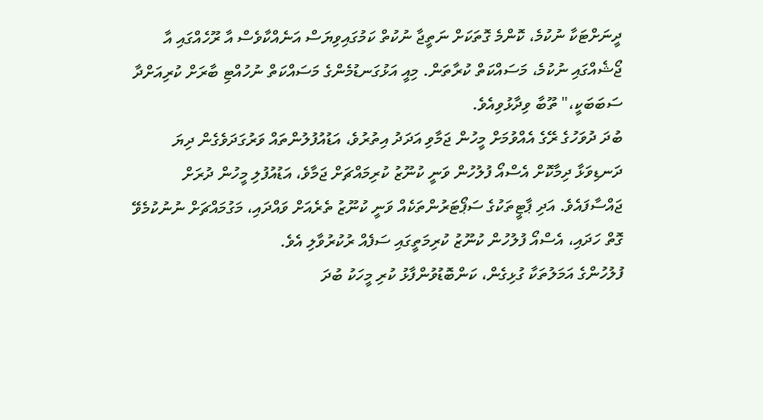ދީނަށްޓަކާ ނުކުމެ، ކޮންމެ ގޮތަކަށް ނަތީޖާ ނުކުތް ކަމުގައިވިޔަސް އަނެއްކާވެސް އާ ރޫހެއްގައި އާ ޖޯޝެއްގައި ނުކުމެ، މަސައްކަތް ކުރާތަން. މިއީ އަޅުގަނޑުމެންގެ މަސައްކަތް ނުހުއްޓި ބާރަށް ކުރިއަށްދާ ސަބަބަކީ،" ތޫބާ ވިދާޅުވިއެވެ.
ބުދަ ދުވަހުގެ ރޭގެ އެއްވުމަށް މީހުން ޖަމާވި އަދަދު އިތުރުވެ، އަޑުއުފުލުންތައް ވަރުގަދަވެގެން ދިޔަ ދަނޑިވަޅާ ދިމާކޮށް އެސްއޯ ފުލުހުން ވަނީ ކުނޫޒު ކުރިމައްޗަށް ޖަމާވެ، އަޑުއުފުލި މީހުން ދުރަށް ޖައްސާފައެވެ. އަދި ޕާޓީތަކުގެ ސަޕޯޓަރުންތަކެއް ވަނީ ކުނޫޒު ތެރެއަށް ވައްދައި، މަގުމައްޗަށް ނުނުކުމެވޭ ގޮތް ހަދައި، އެސްއޯ ފުލުހުން ކުނޫޒު ކުރިމަތީގައި ސަފެއް ރުކުރުވާލި އެވެ.
ފުލުހުންގެ އަމަލުތަކާ ގުޅިގެން، ކަންބޮޑުވުންފާޅު ކުރި މީހަކު ބުދަ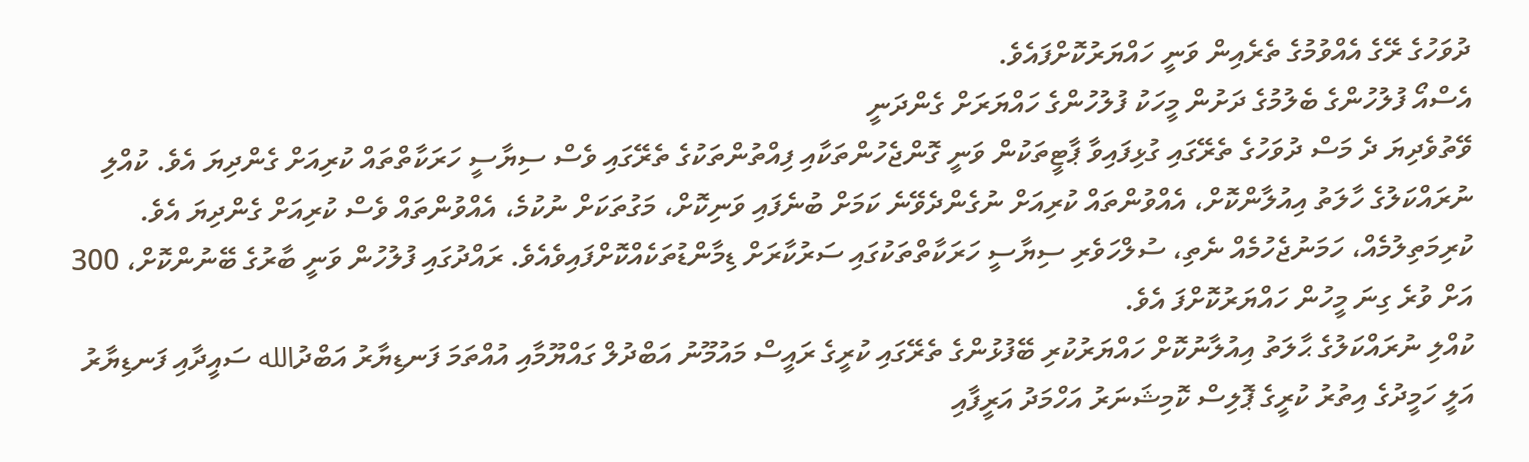ދުވަހުގެ ރޭގެ އެއްވުމުގެ ތެރެއިން ވަނީ ހައްޔަރުކޮށްފައެވެ.
އެސްއޯ ފުލުހުންގެ ބެލުމުގެ ދަށުން މީހަކު ފުލުހުންގެ ހައްޔަރަށް ގެންދަނީ
ވޭތުވެދިޔަ ދެ މަސް ދުވަހުގެ ތެރޭގައި ގުޅިފައިވާ ޕާޓީތަކުން ވަނީ ގޮންޖެހުންތަކާއި ފިއްތުންތަކުގެ ތެރޭގައި ވެސް ސިޔާސީ ހަރަކާތްތައް ކުރިއަށް ގެންދިޔަ އެވެ. ކުއްލި ނުރައްކަލުގެ ހާލަތު އިއުލާންކޮށް، އެއްވުންތައް ކުރިއަށް ނުގެންދެވޭނެ ކަމަށް ބުނެފައި ވަނިކޮށް، މަގުތަކަށް ނުކުމެ، އެއްވުންތައް ވެސް ކުރިއަށް ގެންދިޔަ އެވެ. ކުރިމަތިލުމެއް، ހަމަނުޖެހުމެއް ނެތި، ސުލްހަވެރި ސިޔާސީ ހަރަކާތްތަކުގައި ސަރުކާރަށް ޑިމާންޑުތަކެއްކޮށްފައިވެއެވެ. ރައްދުގައި ފުލުހުން ވަނީ ބާރުގެ ބޭނުންކޮށް، 300 އަށް ވުރެ ގިނަ މީހުން ހައްޔަރުކޮށްފަ އެވެ.
ކުއްލި ނުރައްކަލުގެ ޙާލަތު އިއުލާނުކޮށް ހައްޔަރުކުރި ބޭފުޅުންގެ ތެރޭގައި ކުރީގެ ރައީސް މައުމޫނު އަބްދުލް ގައްޔޫމާއި އުއްތަމަ ފަނޑިޔާރު އަބްދުالله ސައީދާއި ފަނޑިޔާރު އަލީ ހަމީދުގެ އިތުރު ކުރީގެ ޕޮލިސް ކޮމިޝަނަރު އަހްމަދު އަރީފާއި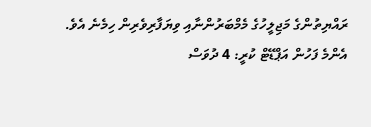ރައްޔިތުންގެ މަޖިލީހުގެ މެމްބަރުންނާއި ވިޔަފާރިވެރިން ހިމެނެ އެވެ.
އެންމެ ފަހުން އަޕްޑޭޓް ކުރީ: 4 ދުވަސް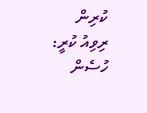ކުރިން
ރިވިއު ކުރީ: ހުސެން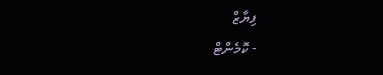ފިޔާޒް
- ކޮމެންޓް